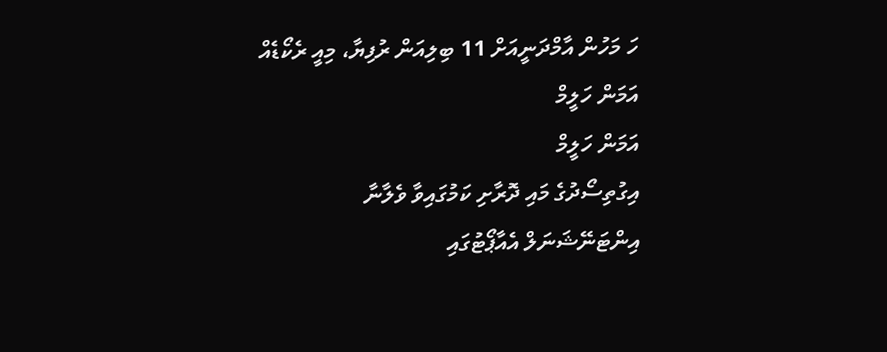ހަ މަހުން އާމްދަނީއަށް 11 ބިލިއަން ރުފިޔާ، މިއީ ރެކޯޑެއް
އަމަން ހަލީމް
އަމަން ހަލީމް
އިގުތިސޯދުގެ މައި ދޮރާށި ކަމުގައިވާ ވެލާނާ އިންޓަނޭޝަނަލް އެއާޕޯޓުގައި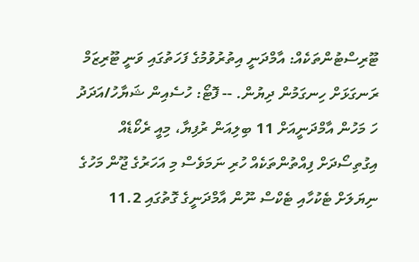ޓޫރިސްޓުންތަކެއް: އާމްދަނީ އިތުރުވުމުގެ ފަހަތުގައި ވަނީ ޓޫރިޒަމް ރަނގަޅަށް ހިނގަމުން ދިޔުން. -- ފޮޓޯ: ހުސެއިން ޝަޔާހު/އަދަދު
ހަ މަހުން އާމްދަނީއަށް 11 ބިލިއަން ރުފިޔާ، މިއީ ރެކޯޑެއް
އިގުތިސޯދަށް ފިއްތުންތަކެއް ހުރި ނަމަވެސް މި އަހަރުގެ ޖޫން މަހުގެ ނިޔަލަށް ޓެކުހާއި ޓެކްސް ނޫން އާމްދަނީގެ ގޮތުގައި 11.2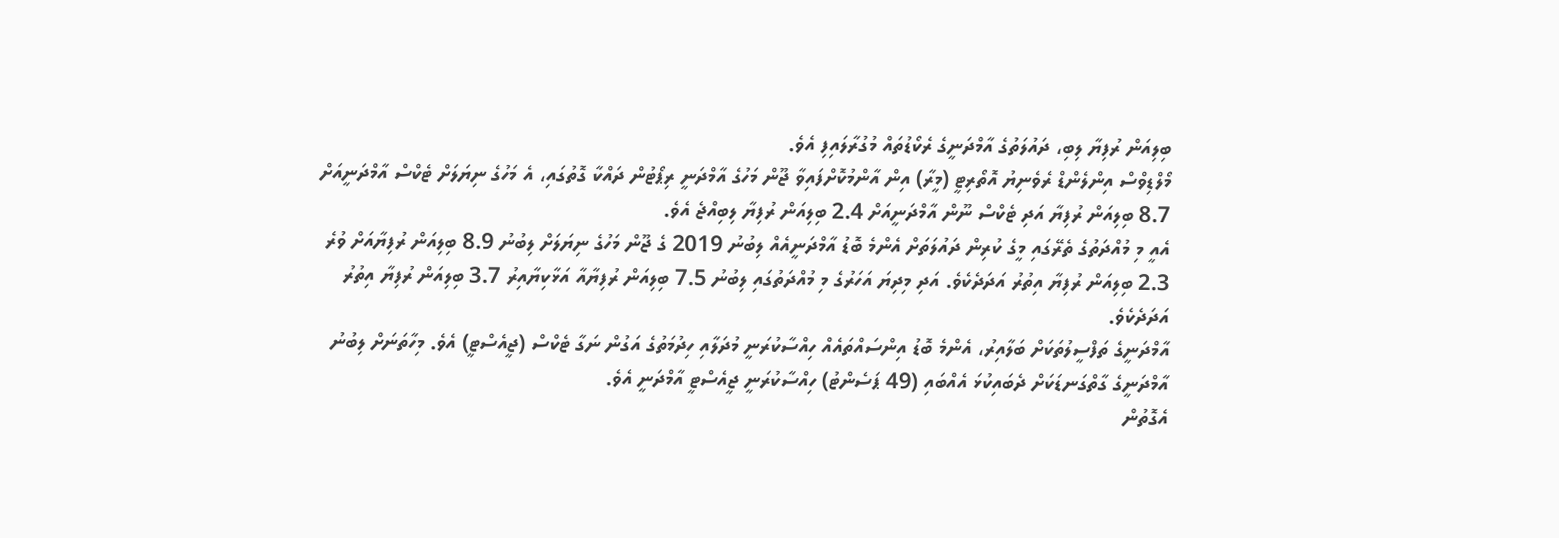ބިލިއަން ރުފިޔާ ލިބި، ދައުލަތުގެ އާމްދަނީގެ ރެކޯޑުތައް މުގުރާލައިފި އެވެ.
މޯލްޑިވްސް އިންލެންޑް ރެވެނިޔު އޮތޯރިޓީ (މީރާ) އިން އާންމުކޮށްފައިވާ ޖޫން މަހުގެ އާމްދަނީ ރިޕޯޓުން ދައްކާ ގޮތުގައި، އެ މަހުގެ ނިޔަލަށް ޓެކްސް އާމްދަނީއަށް 8.7 ބިލިއަން ރުފިޔާ އަދި ޓެކްސް ނޫން އާމްދަނީއަށް 2.4 ބިލިއަން ރުފިޔާ ލިބިއްޖެ އެވެ.
އެއީ މި މުއްދަތުގެ ތެރޭގައި މީގެ ކުރިން ދައުލަތަށް އެންމެ ބޮޑު އާމްދަނީއެއް ލިބުނު 2019 ގެ ޖޫން މަހުގެ ނިޔަލަށް ލިބުނު 8.9 ބިލިއަން ރުފިޔާއަށް ވުރެ 2.3 ބިލިއަން ރުފިޔާ އިތުރު އަދަދެކެވެ. އަދި މިދިޔަ އަހަރުގެ މި މުއްދަތުގައި ލިބުނު 7.5 ބިލިއަން ރުފިޔާއާ އަޅާކިޔާއިރު 3.7 ބިލިއަން ރުފިޔާ އިތުރު އަދަދެކެވެ.
އާމްދަނީގެ ތަފްސީލުތަކަށް ބަލާއިރު، އެންމެ ބޮޑު އިންސައްތައެއް ހިއްސާކުރަނީ މުދަލާއި ހިދުމަތުގެ އަގުން ނަގާ ޓެކްސް (ޖީއެސްޓީ) އެވެ. މިހާތަނަށް ލިބުނު އާމްދަނީގެ ގާތްގަނޑަކަށް ދެބައިކުޅަ އެއްބައި (49 ޕަސެންޓު) ހިއްސާކުރަނީ ޖީއެސްޓީ އާމްދަނީ އެވެ.
އެގޮތުން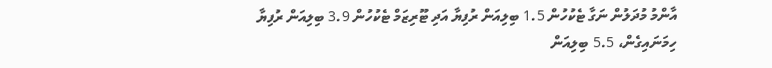އާންމު މުދަލުން ނަގާ ޓެކުހުން 1.5 ބިލިއަން ރުފިޔާ އަދި ޓޫރިޒަމް ޓެކުހުން 3.9 ބިލިއަން ރުފިޔާ ހިމަނައިގެން، 5.5 ބިލިއަން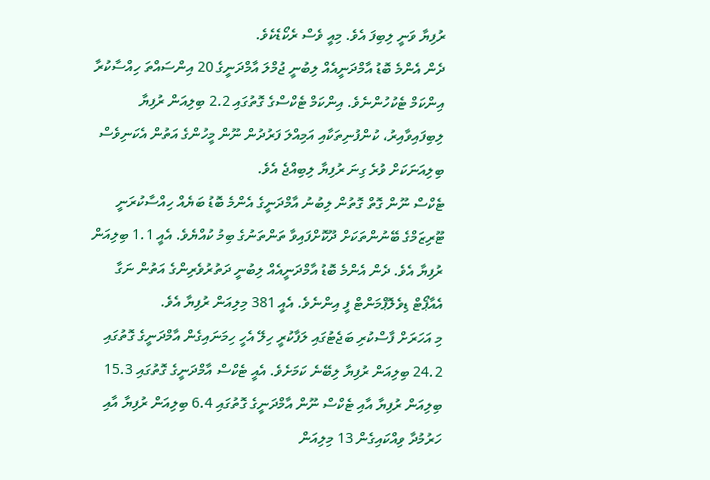ރުފިޔާ ވަނީ ލިބިފަ އެވެ. މިއީ ވެސް ރެކޯޑެކެވެ.
ދެން އެންމެ ބޮޑު އާމްދަނީއެއް ލިބުނީ ޖުމްލަ އާމްދަނީގެ 20 އިންސައްތަ ހިއްސާކުރާ އިންކަމް ޓެކުހުންނެވެ. އިންކަމް ޓެކްސްގެ ގޮތުގައި 2.2 ބިލިއަން ރުފިޔާ ލިބިފައިވާއިރު، ކުންފުނިތަކާއި އަމިއްލަ ފަރުދުން ނޫން މީހުންގެ އަތުން އެކަނިވެސް ބިލިއަނަކަށް ވުރެ ގިނަ ރުފިޔާ ލިބިއްޖެ އެވެ.
ޓެކްސް ނޫން ގޮތް ގޮތުން ލިބުނު އާމްދަނީގެ އެންމެ ބޮޑު ބަޔެއް ހިއްސާކުރަނީ ޓޫރިޒަމްގެ ބޭނުންތަކަށް ދޫކޮށްފައިވާ ތަންތަނުގެ ބިމު ކުއްޔެވެ. އެއީ 1.1 ބިލިއަން ރުފިޔާ އެވެ. ދެން އެންމެ ބޮޑު އާމްދަނީއެއް ލިބުނީ ދަތުރުވެރިންގެ އަތުން ނަގާ އެއާޕޯޓް ޑިވެލޮޕްމަންޓް ފީ އިންނެވެ. އެއީ 381 މިލިއަން ރުފިޔާ އެވެ.
މި އަހަރަށް ފާސްކުރި ބަޖެޓުގައި ލަފާކުރީ ހިލޭ އެހީ ހިމަނައިގެން އާމްދަނީގެ ގޮތުގައި 24.2 ބިލިއަން ރުފިޔާ ލިބޭނެ ކަމަށެވެ. އެއީ ޓެކްސް އާމްދަނީގެ ގޮތުގައި 15.3 ބިލިއަން ރުފިޔާ އާއި ޓެކްސް ނޫން އާމްދަނީގެ ގޮތުގައި 6.4 ބިލިއަން ރުފިޔާ އާއި ހަރުމުދާ ވިއްކައިގެން 13 މިލިއަން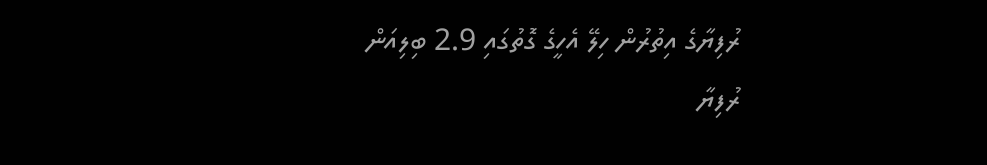ރުފިޔާގެ އިތުރުން ހިލޭ އެހީގެ ގޮތުގައި 2.9 ބިލިއަން ރުފިޔާ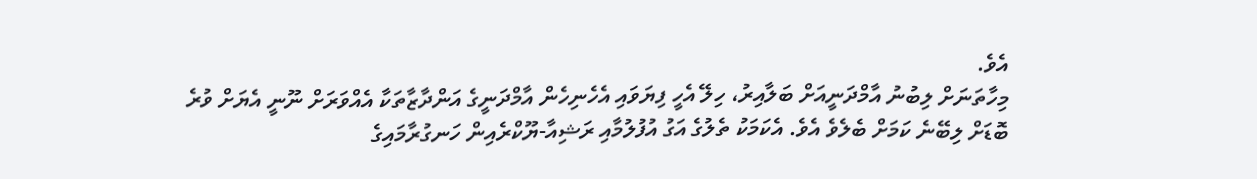އެވެ.
މިހާތަނަށް ލިބުނު އާމްދަނީއަށް ބަލާއިރު، ހިލޭ އެހީ ފިޔަވައި އެހެނިހެން އާމްދަނީގެ އަންދާޒާތަކާ އެއްވަރަށް ނޫނީ އެޔަށް ވުރެ ބޮޑަށް ލިބޭނެ ކަމަށް ބެލެވެ އެވެ. އެކަމަކު ތެލުގެ އަގު އުފުލުމާއި ރަޝިއާ-ޔޫކްރެއިން ހަނގުރާމައިގެ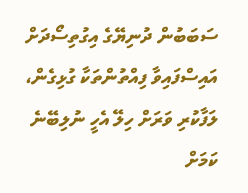ސަބަބުން ދުނިޔޭގެ އިގުތިސޯދަށް އައިސްފައިވާ ފިއްތުންތަކާ ގުޅިގެން، ލަފާކުރި ވަރަށް ހިލޭ އެހީ ނުލިބޭނެ ކަމަށް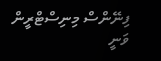ފިނޭންސް މިނިސްޓްރީން ވަނީ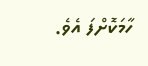ހާމަކޮށްފަ އެވެ.